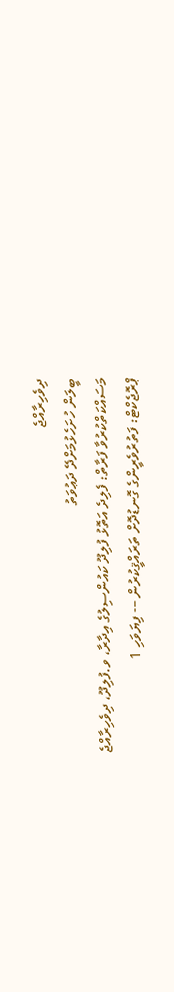ދިވެހިރާއްޖެ
ބީލަން ހުށަހެޅުމަށްދޭ ދަޢުވަތު
މަސައްކަތްކުރުވާ ފަރާތް: ފެލިދެ އަތޮޅު ފުލިދޫ ކައުންސިލުގެ އިދާރާ، ވ.ފުލިދޫ، ދިވެހިރާއްޖެ
ޕްރޮޖެކްޓް: ފަތުރުވެރީންގެ ގޮނޑުދޮށް ތަރައްޤީކުރުން –- ފިޔަވަހި 1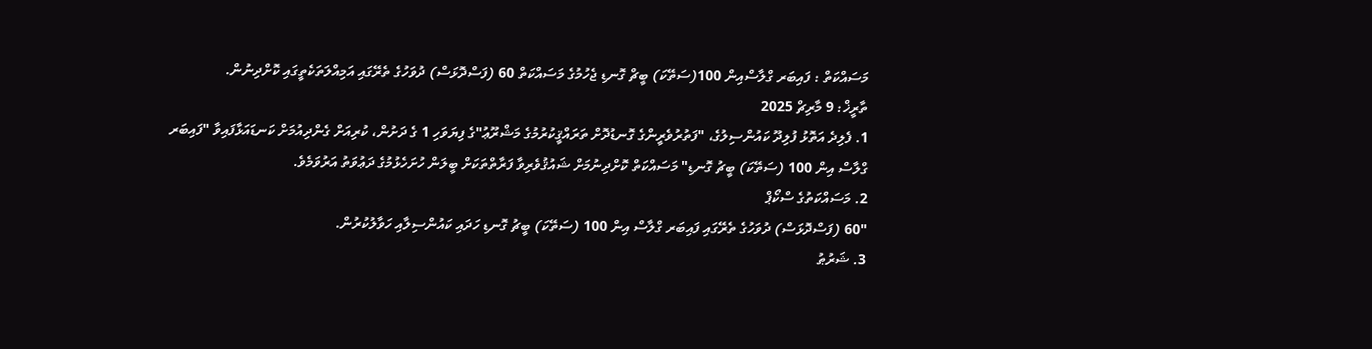މަސައްކަތް : ފައިބަރ ގްލާސްއިން 100(ސަތޭކަ) ބީޗް ގޮނޑި ޖެހުމުގެ މަސައްކަތް 60 (ފަސްދޮޅަސް) ދުވަހުގެ ތެރޭގައި އަމިއްލަތަކެތީގައި ކޮށްދިނުން.
ތާރީޚް: 9 މާރިޗް 2025
1. ފެލިދެ އަތޮޅު ފުލިދޫ ކައުންސިލުގެ، "ފަތުރުވެރީންގެ ގޮނޑުދޮށް ތަރައްޤީކުރުމުގެ މަޝްރޫޢު"ގެ ފިޔަވަހި 1 ގެ ދަށުން، ކުރިއަށް ގެންދިއުމަށް ކަނޑައަޅާފައިވާ "ފައިބަރ ގްލާސް އިން 100 (ސަތޭކަ) ބީޗު ގޮނޑި" މަސައްކަތް ކޮށްދިނުމަށް ޝައުޤުވެރިވާ ފަރާތްތަކަށް ބީލަން ހުށަހެޅުމުގެ ދަޢުވަތު އަރުވަމެވެ.
2. މަސައްކަތުގެ ސްކޯޕް
"60 (ފަސްދޮޅަސް) ދުވަހުގެ ތެރޭގައި ފައިބަރ ގްލާސް އިން 100 (ސަތޭކަ) ބީޗު ގޮނޑި ހަދައި ކައުންސިލާއި ހަވާލުކުރުން.
3. ޝަރުޠު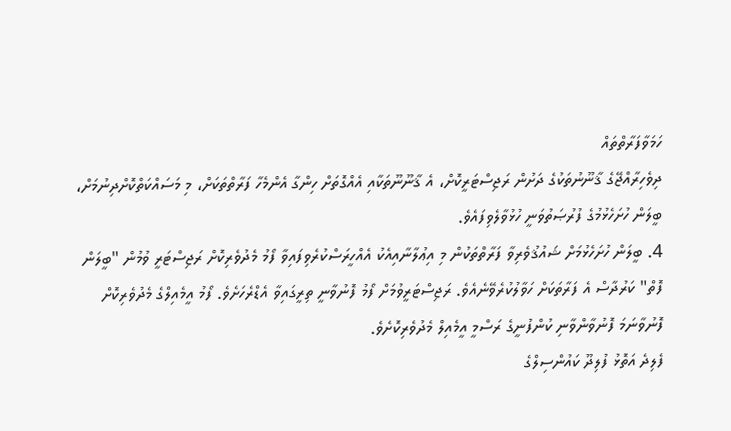ހަމަވާފަރާތްތައް
ދިވެހިރާއްޖޭގެ ޤާނޫނުތަކުގެ ދަށުން ރަޖިސްޓަރީކޮށް، އެ ޤާނޫނޫތަކާއި އެއްގޮތަށް ހިންގާ އެންމެހާ ފަރާތްތަކަށް، މި މަސައްކަތްކޮށްދިނުމަށް، ބީލަން ހުށަހެޅުމުގެ ފުރުޞަތުވަނީ ހުޅުވާލެވިފައެވެ.
4. ބީލަން ހުށަހެޅުމަށް ޝައުޤުވެރިވާ ފަރާތްތަކުން މި އިޢުލާނާއިއެކު އެއްހީރަސްކުރެވިފައިވާ ފޯމު މެދުވެރިކޮށް ރަޖިސްޓަރީ ވުމުން "ބީލަން ފޮތް" ކަރުދާސް އެ ފަރާތަކަށް ހަވާލުކުރެވޭނެއެވެ. ރަޖިސްޓަރީވުމަށް ފޯމު ފޮނުވާނީ ތިރީގައިވާ އެޑްރެހަށެވެ. ފޯމު އީމެއިލްގެ މެދުވެރިކޮށް ފޮނުވާނަމަ ފޮނުވާންވާނި ކުންފުނީގެ ރަސްމީ އީމެއިލް މެދުވެރިކޮށެވެ.
ފެލިދެ އަތޮޅު ފުލިދޫ ކައުންސިލްގެ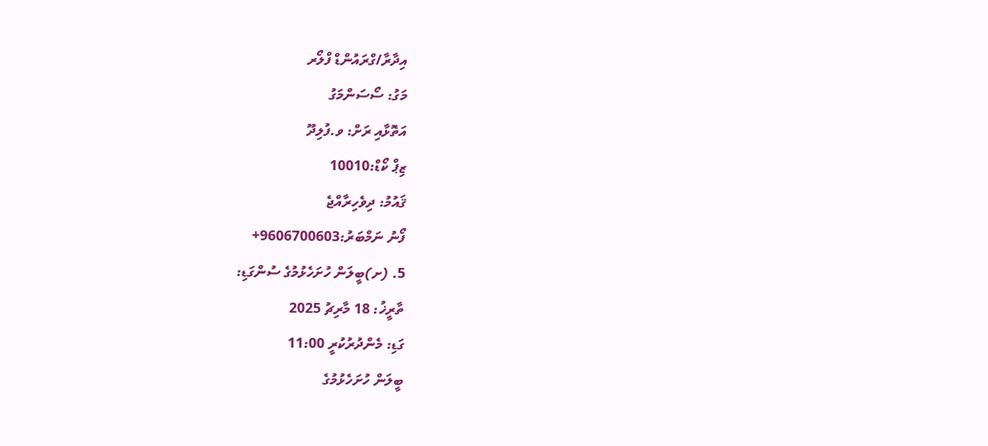އިދާރާ/ގްރައުންޑް ފްލޯރ
މަގު: ސޯސަންމަގު
އަތޮޅާއި ރަށް: ވ.ފުލިދޫ
ޒިޕް ކޯޑް:10010
ޤައުމު: ދިވެހިރާއްޖެ
ފޯނު ނަމްބަރު:9606700603+
5. (ށ)ބީލަން ހުށަހެޅުމުގެ ސުންގަޑި:
ތާރީޚު: 18 މާރިޗު 2025
ގަޑި: މެންދުރުކުރީ 11:00
ބީލަން ހުށަހެޅުމުގެ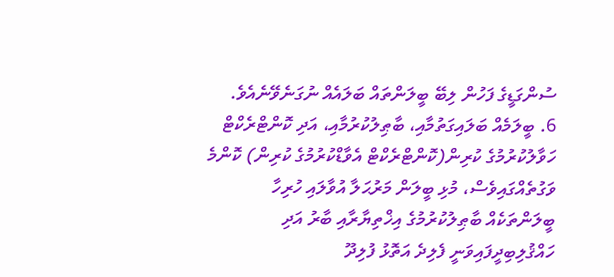ސުންގަޑީގެ ފަހުން ލިބޭ ބީލަންތައް ބަލައެއް ނުގަނެވޭނެއެވެ.
6. ބީލަމެއް ބަލައިގަތުމާއި، ބާޠިލުކުރުމާއި، އަދި ކޮންޓްރެކްޓް ހަވާލުކުރުމުގެ ކުރިން(ކޮންޓްރެކްޓް އެވާޑްކުރުމުގެ ކުރިން) ކޮންމެ ވަގުތެއްގައިވެސް، މުޅި ބީލަން މަރުޙަލާ އުވާލައި ހުރިހާ ބީލަންތަކެއް ބާޠިލުކުރުމުގެ އިޚްތިޔާރާއި ބާރު އަދި ހައްޤުލިބިދީފައިވަނީ ފެލިދެ އަތޮޅު ފުލިދޫ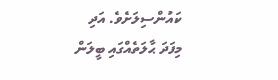ކައުންސިލަށެވެ. އަދި މިފަދަ ޙާލަތެއްގައި ބީލަން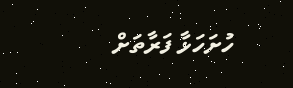ހުށަހަޅާ ފަރާތަށް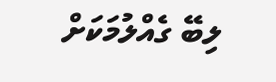ލިބޭ ގެއްލުމަކަށް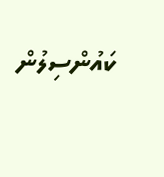ކައުންސިލުން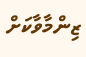ޒިންމާވާކަށް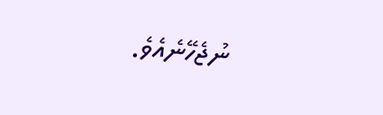ނުޖެހޭނެއެވެ.